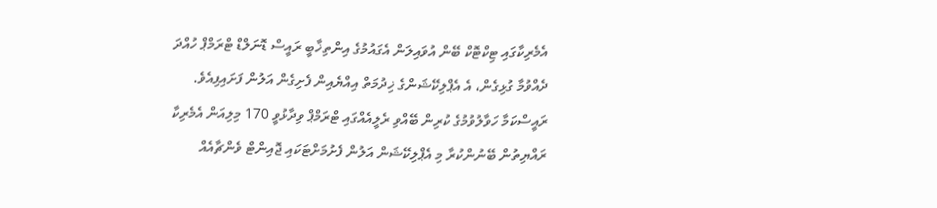އެމެރިކާގައި ޓިކްޓޮކް ބޭން އުވައިލަން އެގައުމުގެ އިންތިޚާބީ ރައީސް ޑޮނަލްޑް ޓްރަމްޕް ހުއްދަ ދެއްވުމާ ގުޅިގެން، އެ އެޕްލިކޭޝަންގެ ޚިދުމަތް އިއްޔެއިން ފެށިގެން އަލުން ފަށައިފިއެވެ.
ރައީސްކަމާ ހަވާލުވުމުގެ ކުރިން ބޭއްވި ރެލީއެއްގައި ޓްރަމްޕް ވިދާޅުވީ 170 މިލިއަން އެމެރިކާ ރައްޔިތުން ބޭނުންކުރާ މި އެޕްލިކޭޝަން އަލުން ފެށުމަށްޓަކައި ޖޮއިންޓް ވެންޗާއެއް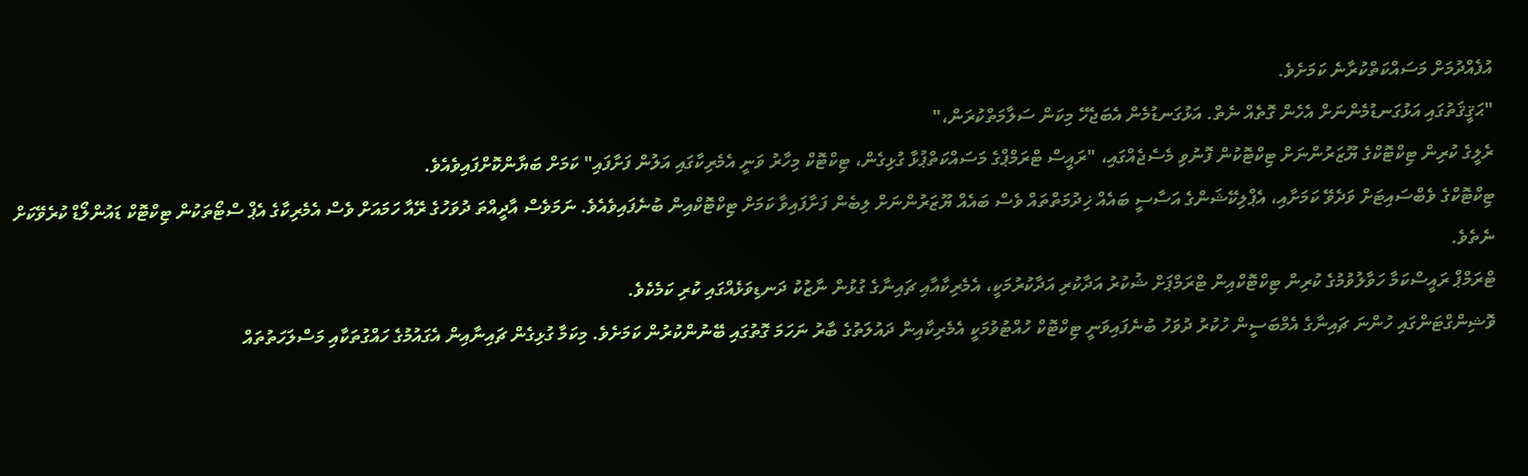އުފެއްދުމަށް މަސައްކަތްކުރާނެ ކަމަށެވެ.
"ޙަޤީޤަތުގައި އަޅުގަނޑުމެންނަށް އެހެން ގޮތެއް ނެތް. އަޅުގަނޑުމެން އެބަޖެހޭ މިކަން ސަލާމަތްކުރަން،"
ރެލީގެ ކުރިން ޓިކްޓޮކްގެ ޔޫޒަރުންނަށް ޓިކްޓޮކުން ފޮނުވި މެސެޖެއްގައި، "ރައީސް ޓްރަމްޕްގެ މަސައްކަތްޕުޅާ ގުޅިގެން، ޓިކްޓޮކް މިހާރު ވަނީ އެމެރިކާގައި އަލުން ފަށާފައި" ކަމަށް ބަޔާންކޮށްފައިވެއެވެ.
ޓިކްޓޮކްގެ ވެބްސައިޓަށް ވަދެވޭ ކަމަށާއި، އެޕްލިކޭޝަންގެ އަސާސީ ބައެއް ޚިދުމަތްތައް ވެސް ބައެއް ޔޫޒަރުންނަށް ލިބެން ފަށާފައިވާ ކަމަށް ޓިކްޓޮކްއިން ބުނެފައިވެއެވެ. ނަމަވެސް އާދީއްތަ ދުވަހުގެ ރޭއާ ހަމައަށް ވެސް އެމެރިކާގެ އެޕް ސްޓޯތަކުން ޓިކްޓޮކް ޑައުންލޯޑް ކުރެވޭކަށް ނެތެވެ.
ޓްރަމްޕް ރައީސްކަމާ ހަވާލުވުމުގެ ކުރިން ޓިކްޓޮކްއިން ޓްރަމްޕަށް ޝުކުރު އަދާކުރި އަދާކުރުމަކީ، އެމެރިކާއާއި ޗައިނާގެ ގުޅުން ނާޒުކު ދަނޑިވަޅެއްގައި ކުރި ކަމެކެވެ.
ވޮޝިންގްޓަންގައި ހުންނަ ޗައިނާގެ އެމްބަސީން ހުކުރު ދުވަހު ބުނެފައިވަނީ ޓިކްޓޮކް ހުއްޓުވުމަކީ އެމެރިކާއިން ދައުލަތުގެ ބާރު ނަހަމަ ގޮތުގައި ބޭނުންކުރުން ކަމަށެވެ. މިކަމާ ގުޅިގެން ޗައިނާއިން އެގައުމުގެ ހައްގުތަކާއި މަސްލަހަތުތައް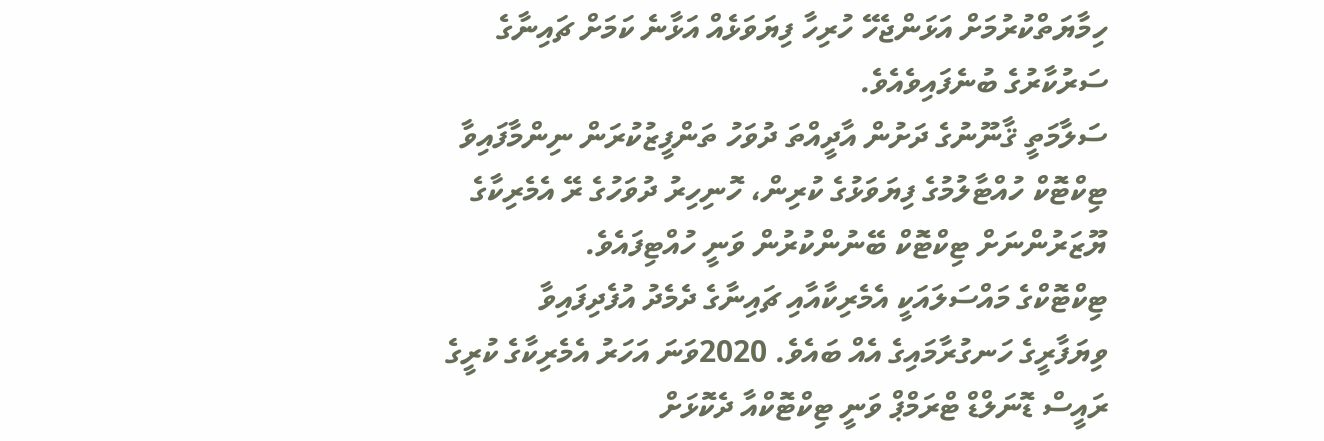ހިމާޔަތްކުރުމަށް އަޅަންޖެހޭ ހުރިހާ ފިޔަވަޅެއް އަޅާނެ ކަމަށް ޗައިނާގެ ސަރުކާރުގެ ބުނެފައިވެއެވެ.
ސަލާމަތީ ޤާނޫނުގެ ދަށުން އާދީއްތަ ދުވަހު ތަންފީޒުކުރަން ނިންމާފައިވާ ޓިކްޓޮކް ހުއްޓާލުމުގެ ފިޔަވަޅުގެ ކުރިން، ހޮނިހިރު ދުވަހުގެ ރޭ އެމެރިކާގެ ޔޫޒަރުންނަށް ޓިކްޓޮކް ބޭނުންކުރުން ވަނީ ހުއްޓިފައެވެ.
ޓިކްޓޮކްގެ މައްސަލައަކީ އެމެރިކާއާއި ޗައިނާގެ ދެމެދު އުފެދިފައިވާ ވިޔަފާރީގެ ހަނގުރާމައިގެ އެއް ބައެވެ. 2020ވަނަ އަހަރު އެމެރިކާގެ ކުރީގެ ރައީސް ޑޮނަލްޑް ޓްރަމްޕް ވަނީ ޓިކްޓޮކްއާ ދެކޮޅަށް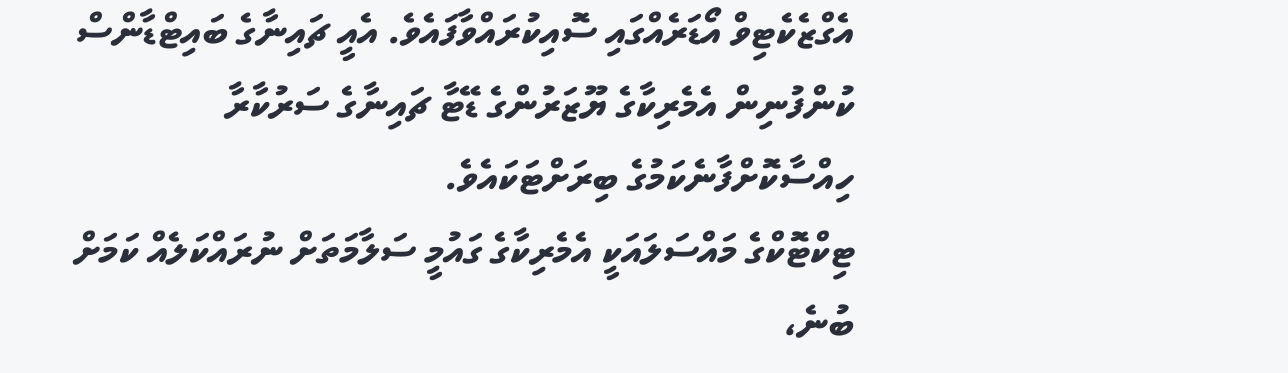އެގްޒެކެޓިވް އޯޑަރެއްގައި ސޮއިކުރައްވާފައެވެ. އެއީ ޗައިނާގެ ބައިޓްޑާންސް ކުންފުނިން އެމެރިކާގެ ޔޫޒަރުންގެ ޑޭޓާ ޗައިނާގެ ސަރުކާރާ ހިއްސާކޮށްފާނެކަމުގެ ބިރަށްޓަކައެވެ.
ޓިކްޓޮކްގެ މައްސަލައަކީ އެމެރިކާގެ ގައުމީ ސަލާމަތަށް ނުރައްކަލެއް ކަމަށް ބުނެ،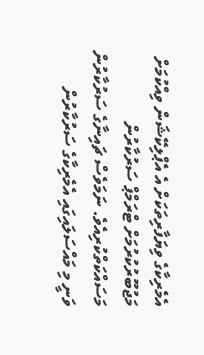އެމެރިކާގެ ވިޔަފާރިތަކަށް އެ އެޕްލިކޭޝަން ވިއްކުމަށް މަޖުބޫރުކުރުމަށް ޓްރަމްޕް ސަރުކާރުން މަސައްކަތްކުރިއެވެ. ނަމަވެސް ޗައިނާގެ ސަރުކާރުން ވަނީ މި މައްސަލައިގައި އެމެރިކާގެ ސަރުކާރުން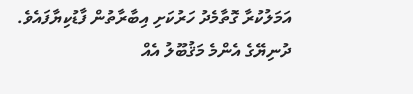އަމަލުކުރާ ގޮތާމެދު ހަރުކަށި އިބާރާތުން ފާޑުކިޔާފައެވެ.
ދުނިޔޭގެ އެންމެ މަޤުބޫލު އެއް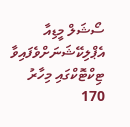ސޯޝަލް މީޑިއާ އެޕްލިކޭޝަނަށްވެފައިވާ ޓިކްޓޮކްގައި މިހާރު 170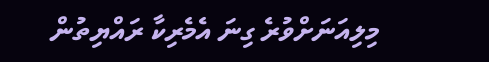މިލިއަނަށްވުރެ ގިނަ އެމެރިކާ ރައްޔިތުން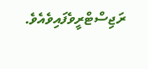ރަޖިސްޓްރީވެފައިވެއެވެ.